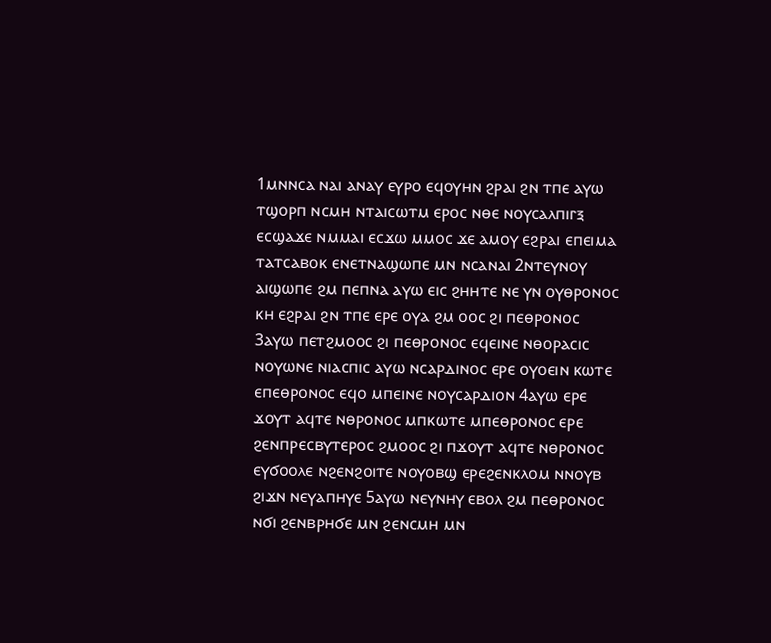1ⲙⲛⲛⲥⲁ ⲛⲁⲓ ⲁⲛⲁⲩ ⲉⲩⲣⲟ ⲉϥⲟⲩⲏⲛ ϩⲣⲁⲓ ϩⲛ ⲧⲡⲉ ⲁⲩⲱ ⲧϣⲟⲣⲡ ⲛⲥⲙⲏ ⲛⲧⲁⲓⲥⲱⲧⲙ ⲉⲣⲟⲥ ⲛⲑⲉ ⲛⲟⲩⲥⲁⲗⲡⲓⲅⲝ ⲉⲥϣⲁϫⲉ ⲛⲙⲙⲁⲓ ⲉⲥϫⲱ ⲙⲙⲟⲥ ϫⲉ ⲁⲙⲟⲩ ⲉϩⲣⲁⲓ ⲉⲡⲉⲓⲙⲁ ⲧⲁⲧⲥⲁⲃⲟⲕ ⲉⲛⲉⲧⲛⲁϣⲱⲡⲉ ⲙⲛ ⲛⲥⲁⲛⲁⲓ 2ⲛⲧⲉⲩⲛⲟⲩ ⲁⲓϣⲱⲡⲉ ϩⲙ ⲡⲉⲡⲛⲁ ⲁⲩⲱ ⲉⲓⲥ ϩⲏⲏⲧⲉ ⲛⲉ ⲩⲛ ⲟⲩⲑⲣⲟⲛⲟⲥ ⲕⲏ ⲉϩⲣⲁⲓ ϩⲛ ⲧⲡⲉ ⲉⲣⲉ ⲟⲩⲁ ϩⲙ ⲟⲟⲥ ϩⲓ ⲡⲉⲑⲣⲟⲛⲟⲥ 3ⲁⲩⲱ ⲡⲉⲧϩⲙⲟⲟⲥ ϩⲓ ⲡⲉⲑⲣⲟⲛⲟⲥ ⲉϥⲉⲓⲛⲉ ⲛⲑⲟⲣⲁⲥⲓⲥ ⲛⲟⲩⲱⲛⲉ ⲛⲓⲁⲥⲡⲓⲥ ⲁⲩⲱ ⲛⲥⲁⲣⲇⲓⲛⲟⲥ ⲉⲣⲉ ⲟⲩⲟⲉⲓⲛ ⲕⲱⲧⲉ ⲉⲡⲉⲑⲣⲟⲛⲟⲥ ⲉϥⲟ ⲙⲡⲉⲓⲛⲉ ⲛⲟⲩⲥⲁⲣⲇⲓⲟⲛ 4ⲁⲩⲱ ⲉⲣⲉ ϫⲟⲩⲧ ⲁϥⲧⲉ ⲛⲑⲣⲟⲛⲟⲥ ⲙⲡⲕⲱⲧⲉ ⲙⲡⲉⲑⲣⲟⲛⲟⲥ ⲉⲣⲉ ϩⲉⲛⲡⲣⲉⲥⲃⲩⲧⲉⲣⲟⲥ ϩⲙⲟⲟⲥ ϩⲓ ⲡϫⲟⲩⲧ ⲁϥⲧⲉ ⲛⲑⲣⲟⲛⲟⲥ ⲉⲩϭⲟⲟⲗⲉ ⲛϩⲉⲛϩⲟⲓⲧⲉ ⲛⲟⲩⲟⲃϣ ⲉⲣⲉϩⲉⲛⲕⲗⲟⲙ ⲛⲛⲟⲩⲃ ϩⲓϫⲛ ⲛⲉⲩⲁⲡⲏⲩⲉ 5ⲁⲩⲱ ⲛⲉⲩⲛⲏⲩ ⲉⲃⲟⲗ ϩⲙ ⲡⲉⲑⲣⲟⲛⲟⲥ ⲛϭⲓ ϩⲉⲛⲃⲣⲏϭⲉ ⲙⲛ ϩⲉⲛⲥⲙⲏ ⲙⲛ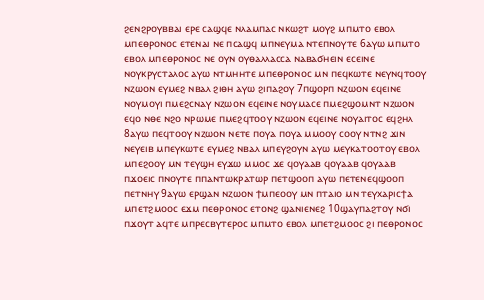ϩⲉⲛϩⲣⲟⲩⲃⲃⲁⲓ ⲉⲣⲉ ⲥⲁϣϥⲉ ⲛⲗⲁⲙⲡⲁⲥ ⲛⲕⲱϩⲧ ⲙⲟⲩϩ ⲙⲡⲙⲧⲟ ⲉⲃⲟⲗ ⲙⲡⲉⲑⲣⲟⲛⲟⲥ ⲉⲧⲉⲛⲁⲓ ⲛⲉ ⲡⲥⲁϣϥ ⲙⲡⲛⲉⲩⲙⲁ ⲛⲧⲉⲡⲛⲟⲩⲧⲉ 6ⲁⲩⲱ ⲙⲡⲙⲧⲟ ⲉⲃⲟⲗ ⲙⲡⲉⲑⲣⲟⲛⲟⲥ ⲛⲉ ⲟⲩⲛ ⲟⲩⲑⲁⲗⲗⲁⲥⲥⲁ ⲛⲁⲃⲁϭⲏⲉⲓⲛ ⲉⲥⲉⲓⲛⲉ ⲛⲟⲩⲕⲣⲩⲥⲧⲁⲗⲟⲥ ⲁⲩⲱ ⲛⲧⲙⲏⲏⲧⲉ ⲙⲡⲉⲑⲣⲟⲛⲟⲥ ⲙⲛ ⲡⲉϥⲕⲱⲧⲉ ⲛⲉⲩⲛϥⲧⲟⲟⲩ ⲛⲍⲱⲟⲛ ⲉⲩⲙⲉϩ ⲛⲃⲁⲗ ϩⲓⲑⲏ ⲁⲩⲱ ϩⲓⲡⲁϩⲟⲩ 7ⲡϣⲟⲣⲡ ⲛⲍⲱⲟⲛ ⲉϥⲉⲓⲛⲉ ⲛⲟⲩⲙⲟⲩⲓ ⲡⲙⲉϩⲥⲛⲁⲩ ⲛⲍⲱⲟⲛ ⲉϥⲉⲓⲛⲉ ⲛⲟⲩⲙⲁⲥⲉ ⲡⲙⲉϩϣⲟⲙⲛⲧ ⲛⲍⲱⲟⲛ ⲉϥⲟ ⲛⲑⲉ ⲛϩⲟ ⲛⲣⲱⲙⲉ ⲡⲙⲉϩϥⲧⲟⲟⲩ ⲛⲍⲱⲟⲛ ⲉϥⲉⲓⲛⲉ ⲛⲟⲩⲁⲓⲧⲟⲥ ⲉϥϩⲏⲗ 8ⲁⲩⲱ ⲡⲉϥⲧⲟⲟⲩ ⲛⲍⲱⲟⲛ ⲛⲉⲧⲉ ⲡⲟⲩⲁ ⲡⲟⲩⲁ ⲙⲙⲟⲟⲩ ⲥⲟⲟⲩ ⲛⲧⲛϩ ϫⲓⲛ ⲛⲉⲩⲉⲓⲃ ⲙⲡⲉⲩⲕⲱⲧⲉ ⲉⲩⲙⲉϩ ⲛⲃⲁⲗ ⲙⲡⲉⲩϩⲟⲩⲛ ⲁⲩⲱ ⲙⲉⲩⲕⲁⲧⲟⲟⲧⲟⲩ ⲉⲃⲟⲗ ⲙⲡⲉϩⲟⲟⲩ ⲙⲛ ⲧⲉⲩϣⲏ ⲉⲩϫⲱ ⲙⲙⲟⲥ ϫⲉ ϥⲟⲩⲁⲁⲃ ϥⲟⲩⲁⲁⲃ ϥⲟⲩⲁⲁⲃ ⲡϫⲟⲉⲓⲥ ⲡⲛⲟⲩⲧⲉ ⲡⲡⲁⲛⲧⲱⲕⲣⲁⲧⲱⲣ ⲡⲉⲧϣⲟⲟⲡ ⲁⲩⲱ ⲡⲉⲧⲉⲛⲉϥϣⲟⲟⲡ ⲡⲉⲧⲛⲏⲩ 9ⲁⲩⲱ ⲉⲣϣⲁⲛ ⲛⲍⲱⲟⲛ ϯⲙⲡⲉⲟⲟⲩ ⲙⲛ ⲡⲧⲁⲓⲟ ⲙⲛ ⲧⲉⲩⲭⲁⲣⲓⲥϯⲁ ⲙⲡⲉⲧϩⲙⲟⲟⲥ ⲉϫⲙ ⲡⲉⲑⲣⲟⲛⲟⲥ ⲉⲧⲟⲛϩ ϣⲁⲛⲓⲉⲛⲉϩ 10ϣⲁⲩⲡⲁϩⲧⲟⲩ ⲛϭⲓ ⲡϫⲟⲩⲧ ⲁϥⲧⲉ ⲙⲡⲣⲉⲥⲃⲩⲧⲉⲣⲟⲥ ⲙⲡⲙⲧⲟ ⲉⲃⲟⲗ ⲙⲡⲉⲧϩⲙⲟⲟⲥ ϩⲓ ⲡⲉⲑⲣⲟⲛⲟⲥ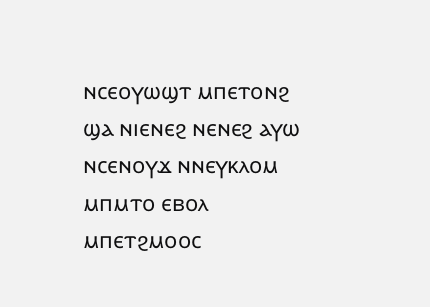ⲛⲥⲉⲟⲩⲱϣⲧ ⲙⲡⲉⲧⲟⲛϩ ϣⲁ ⲛⲓⲉⲛⲉϩ ⲛⲉⲛⲉϩ ⲁⲩⲱ ⲛⲥⲉⲛⲟⲩϫ ⲛⲛⲉⲩⲕⲗⲟⲙ ⲙⲡⲙⲧⲟ ⲉⲃⲟⲗ ⲙⲡⲉⲧϩⲙⲟⲟⲥ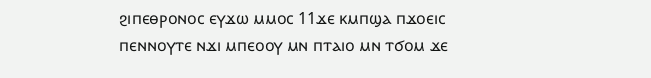ϩⲓⲡⲉⲑⲣⲟⲛⲟⲥ ⲉⲩϫⲱ ⲙⲙⲟⲥ 11ϫⲉ ⲕⲙⲡϣⲁ ⲡϫⲟⲉⲓⲥ ⲡⲉⲛⲛⲟⲩⲧⲉ ⲛϫⲓ ⲙⲡⲉⲟⲟⲩ ⲙⲛ ⲡⲧⲁⲓⲟ ⲙⲛ ⲧϭⲟⲙ ϫⲉ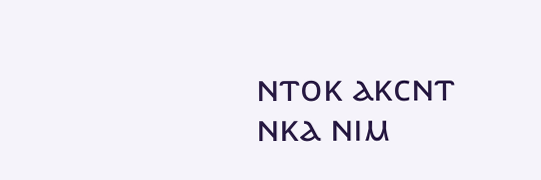ⲛⲧⲟⲕ ⲁⲕⲥⲛⲧ ⲛⲕⲁ ⲛⲓⲙ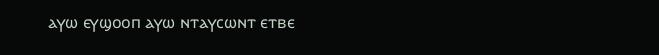ⲁⲩⲱ ⲉⲩϣⲟⲟⲡ ⲁⲩⲱ ⲛⲧⲁⲩⲥⲱⲛⲧ ⲉⲧⲃⲉ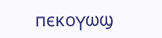ⲡⲉⲕⲟⲩⲱϣ